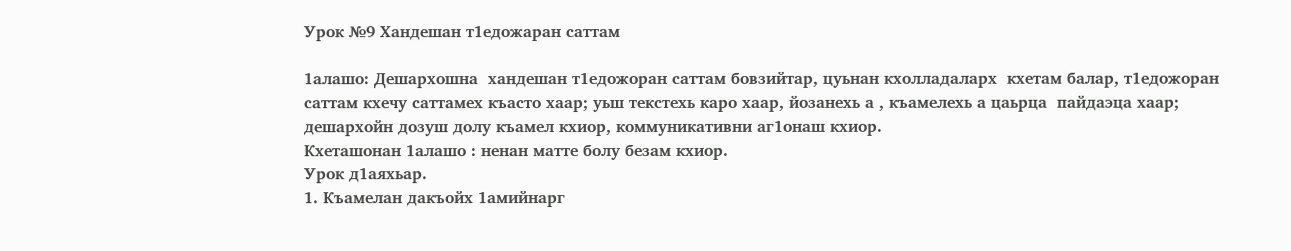Урок №9 Хандешан т1едожаран саттам

1алашо: Дешархошна  хандешан т1едожоран саттам бовзийтар, цуьнан кхолладаларх  кхетам балар, т1едожоран саттам кхечу саттамех къасто хаар; уьш текстехь каро хаар, йозанехь а , къамелехь а цаьрца  пайдаэца хаар; дешархойн дозуш долу къамел кхиор, коммуникативни аг1онаш кхиор.
Кхеташонан 1алашо : ненан матте болу безам кхиор.
Урок д1аяхьар.
1. Къамелан дакъойх 1амийнарг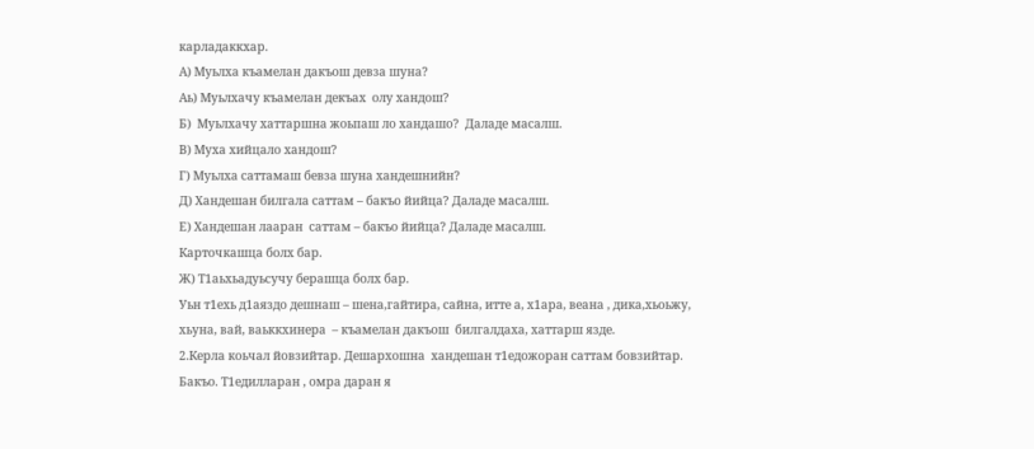карладаккхар.
А) Муьлха къамелан дакъош девза шуна?
Аь) Муьлхачу къамелан декъах  олу хандош?
Б)  Муьлхачу хаттаршна жоьпаш ло хандашо?  Даладе масалш.
В) Муха хийцало хандош?
Г) Муьлха саттамаш бевза шуна хандешнийн?
Д) Хандешан билгала саттам – бакъо йийца? Даладе масалш.
Е) Хандешан лааран  саттам – бакъо йийца? Даладе масалш.
Карточкашца болх бар.
Ж) Т1аьхьадуьсучу берашца болх бар.
Уьн т1ехь д1аяздо дешнаш – шена,гайтира, сайна, итте а, х1ара, веана , дика,хьоьжу,  хьуна, вай, ваьккхинера  – къамелан дакъош  билгалдаха, хаттарш язде.
2.Керла коьчал йовзийтар. Дешархошна  хандешан т1едожоран саттам бовзийтар.
Бакъо. Т1едилларан , омра даран я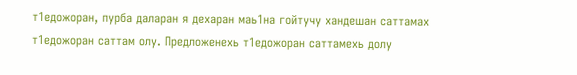т1едожоран, пурба даларан я дехаран маь1на гойтучу хандешан саттамах т1едожоран саттам олу. Предложенехь т1едожоран саттамехь долу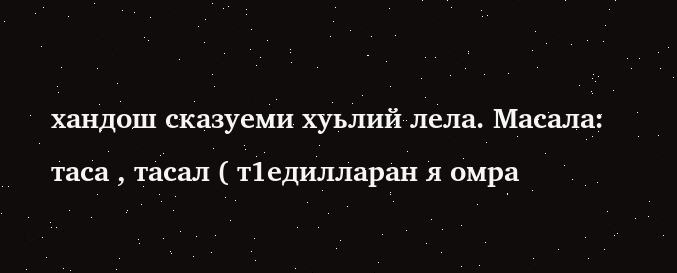хандош сказуеми хуьлий лела. Масала:
таса , тасал ( т1едилларан я омра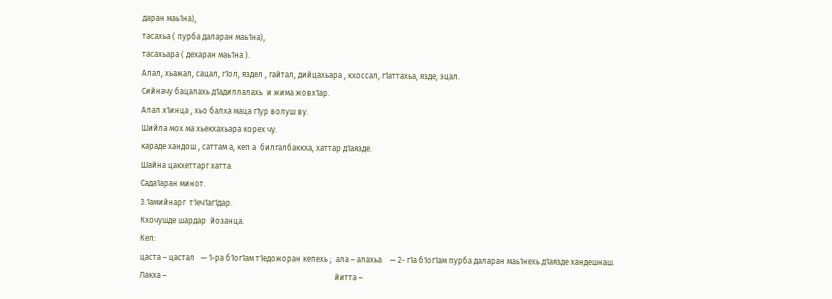даран маь1на),
тасахьа ( пурба даларан маь1на),
тасахьара ( дехаран маь1на ).
Алал, хьажал, сацал, г1ол, яздел , гайтал, дийцахьара , кхоссал, г1аттахьа, язде, эцал.
Сийначу бацалахь д1адиллалахь  и жима жовх1ар.
Алал х1инца , хьо балха маца г1ур волуш ву.
Шийла мох ма хьекхахьара корех чу.
караде хандош , саттам а, кеп а  билгалбаккха, хаттар д1аязде.
Шайна цакхеттарг хатта.
Сада1аран минот.
3.1амийнарг  т1еч1аг1дар.
Кхочушде шардар  йозанца.
Кеп:
цаста – цастал   — 1-ра б1ог1ам т1едожоран кепехь ;  ала – алахьа    — 2- г1а б1ог1ам пурба даларан маь1нехь д1аязде хандешнаш.
Лакха –                                                                                    йитта –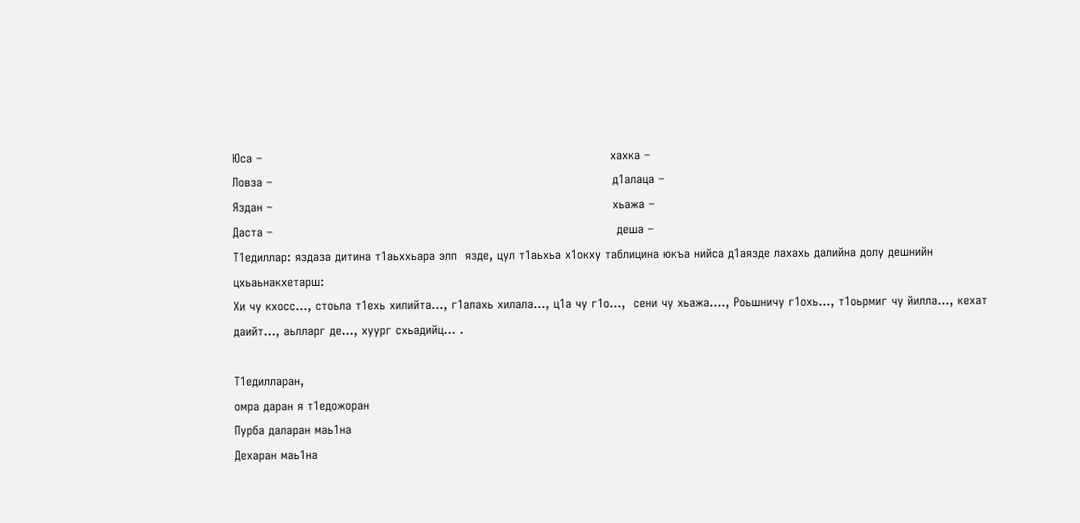Юса –                                                                                       хахка –
Ловза –                                                                                     д1алаца –
Яздан –                                                                                     хьажа –
Даста –                                                                                      деша –
Т1едиллар: яздаза дитина т1аьххьара элп  язде, цул т1аьхьа х1окху таблицина юкъа нийса д1аязде лахахь далийна долу дешнийн цхьаьнакхетарш:
Хи чу кхосс…, стоьла т1ехь хилийта…, г1алахь хилала…, ц1а чу г1о…,  сени чу хьажа…., Роьшничу г1охь…, т1оьрмиг чу йилла…, кехат даийт…, аьлларг де…, хуург схьадийц… .

Т1едилларан,
омра даран я т1едожоран
Пурба даларан маь1на
Дехаран маь1на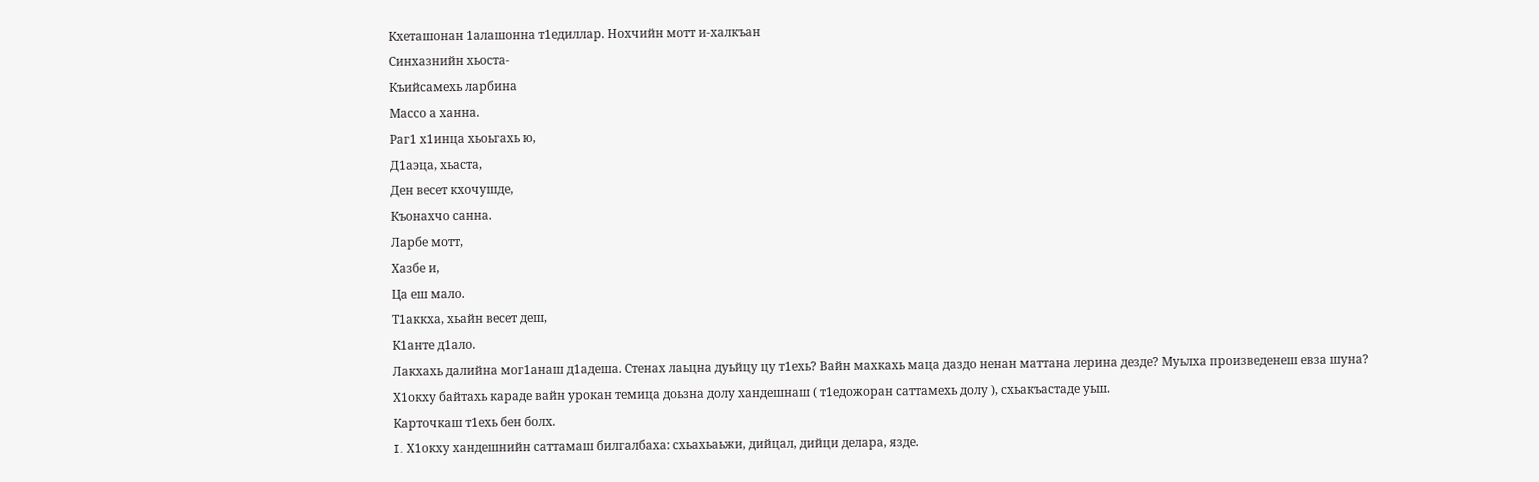Кхеташонан 1алашонна т1едиллар. Нохчийн мотт и-халкъан
Синхазнийн хьоста-
Къийсамехь ларбина
Массо а ханна.
Раг1 х1инца хьоьгахь ю,
Д1аэца, хьаста,
Ден весет кхочушде,
Къонахчо санна.
Ларбе мотт,
Хазбе и,
Ца еш мало.
Т1аккха, хьайн весет деш,
К1анте д1ало.
Лакхахь далийна мог1анаш д1адеша. Стенах лаьцна дуьйцу цу т1ехь? Вайн махкахь маца даздо ненан маттана лерина дезде? Муьлха произведенеш евза шуна?
Х1окху байтахь караде вайн урокан темица доьзна долу хандешнаш ( т1едожоран саттамехь долу ), схьакъастаде уьш.
Карточкаш т1ехь бен болх.
I. Х1окху хандешнийн саттамаш билгалбаха: схьахьаьжи, дийцал, дийци делара, язде.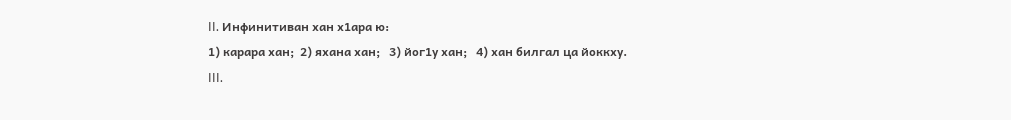II. Инфинитиван хан х1ара ю:
1) карара хан;  2) яхана хан;   3) йог1у хан;   4) хан билгал ца йоккху.
III.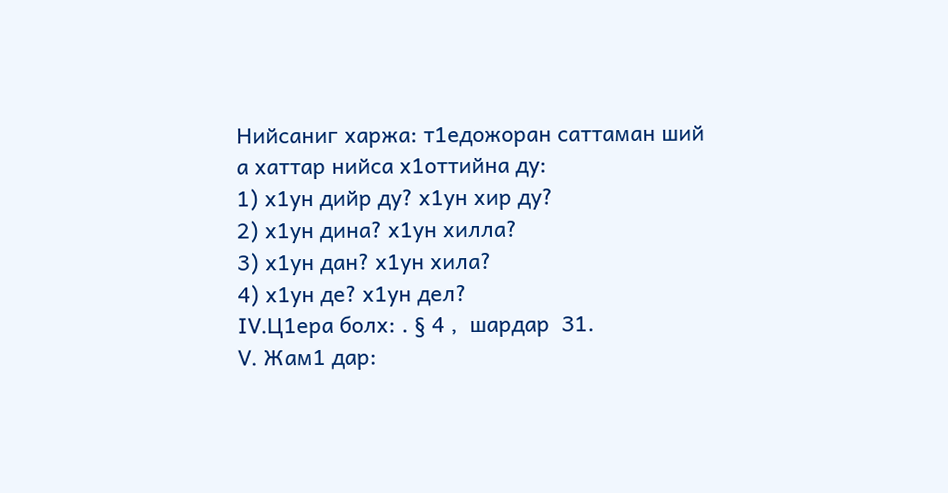Нийсаниг харжа: т1едожоран саттаман ший а хаттар нийса х1оттийна ду:
1) х1ун дийр ду? х1ун хир ду?
2) х1ун дина? х1ун хилла?
3) х1ун дан? х1ун хила?
4) х1ун де? х1ун дел?
IV.Ц1ера болх: . § 4 ,  шардар  31.
V. Жам1 дар: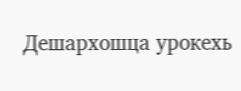Дешархошца урокехь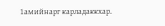1амийнарг карладаккхар.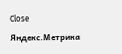Close
Яндекс.Метрика